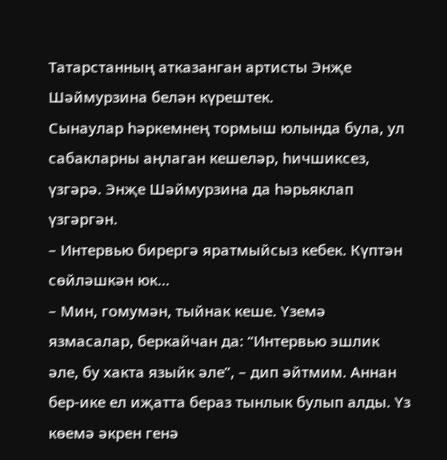Татарстанның атказанган артисты Энҗе Шәймурзина белән күрештек.
Сынаулар һәркемнең тормыш юлында була, ул сабакларны аңлаган кешеләр, һичшиксез, үзгәрә. Энҗе Шәймурзина да һәрьяклап үзгәргән.
– Интервью бирергә яратмыйсыз кебек. Күптән сөйләшкән юк...
– Мин, гомумән, тыйнак кеше. Үземә язмасалар, беркайчан да: “Интервью эшлик әле, бу хакта языйк әле”, – дип әйтмим. Аннан бер-ике ел иҗатта бераз тынлык булып алды. Үз көемә әкрен генә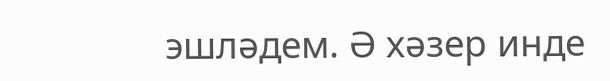эшләдем. Ә хәзер инде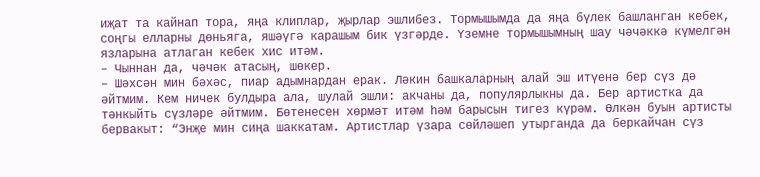иҗат та кайнап тора, яңа клиплар, җырлар эшлибез. Тормышымда да яңа бүлек башланган кебек, соңгы елларны дөньяга, яшәүгә карашым бик үзгәрде. Үземне тормышымның шау чәчәккә күмелгән язларына атлаган кебек хис итәм.
– Чыннан да, чәчәк атасың, шөкер.
– Шәхсән мин бәхәс, пиар адымнардан ерак. Ләкин башкаларның алай эш итүенә бер сүз дә әйтмим. Кем ничек булдыра ала, шулай эшли: акчаны да, популярлыкны да. Бер артистка да тәнкыйть сүзләре әйтмим. Бөтенесен хөрмәт итәм һәм барысын тигез күрәм. Өлкән буын артисты бервакыт: “Энҗе мин сиңа шаккатам. Артистлар үзара сөйләшеп утырганда да беркайчан сүз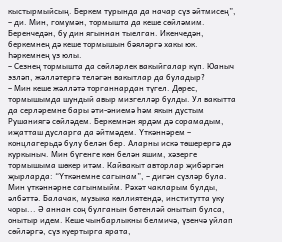кыстырмыйсың. Беркем турында да начар сүз әйтмисең”, – ди. Мин, гомумән, тормышта да кеше сөйләмим. Беренчедән, бу дин ягыннан тыелган. Икенчедән, беркемнең дә кеше тормышын бәяләргә хакы юк. Һәркемнең үз юлы.
– Сезнең тормышта да сөйләрлек вакыйгалар күп. Юаныч эзләп, жәлләтергә теләгән вакытлар да буладыр?
– Мин кеше жәлләтә торганнардан түгел. Дөрес, тормышымда шундый авыр мизгелләр булды. Ул вакытта да серләремне бары әти-әниемә һәм якын дустым Рушаниягә сөйләдем. Беркемнән ярдәм дә сорамадым, иҗатташ дусларга да әйтмәдем. Үткәннәрем – концлагерьдә булу белән бер. Аларны искә төшерергә дә куркыныч. Мин бүгенге көн белән яшим, хәзерге тормышыма шөкер итәм. Кайвакыт авторлар җибәргән җырларда: “Үткәнемне сагынам”, – дигән сүзләр була. Мин үткәннәрне сагынмыйм. Рәхәт чакларым булды, әлбәттә. Балачак, музыка көллиятендә, институтта уку чоры... Ә аннан соң булганын бөтенләй онытып булса, онытыр идем. Кеше чынбарлыкны белмичә, үзенчә уйлап сөйләргә, сүз куертырга ярата,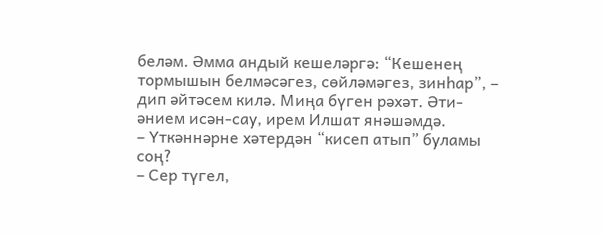беләм. Әмма андый кешеләргә: “Кешенең тормышын белмәсәгез, сөйләмәгез, зинһар”, – дип әйтәсем килә. Миңа бүген рәхәт. Әти-әнием исән-сау, ирем Илшат янәшәмдә.
– Үткәннәрне хәтердән “кисеп атып” буламы соң?
– Сер түгел,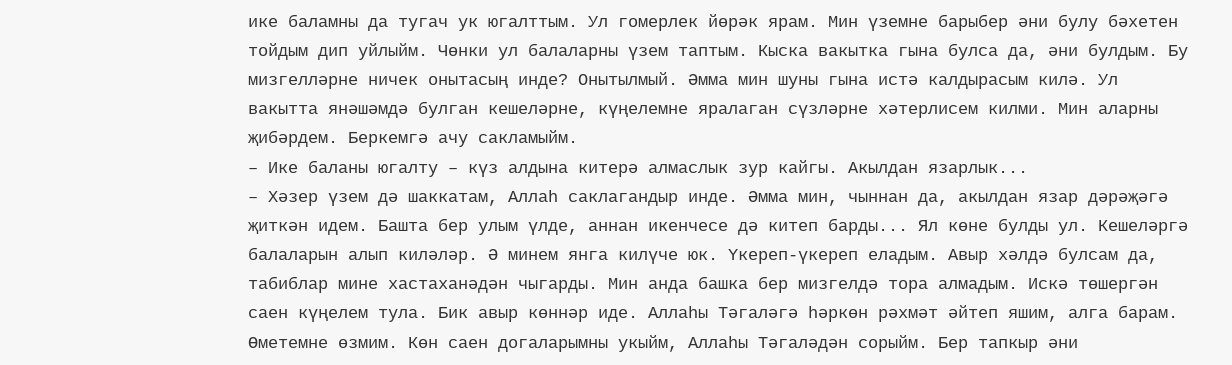ике баламны да тугач ук югалттым. Ул гомерлек йөрәк ярам. Мин үземне барыбер әни булу бәхетен тойдым дип уйлыйм. Чөнки ул балаларны үзем таптым. Кыска вакытка гына булса да, әни булдым. Бу мизгелләрне ничек онытасың инде? Онытылмый. Әмма мин шуны гына истә калдырасым килә. Ул вакытта янәшәмдә булган кешеләрне, күңелемне яралаган сүзләрне хәтерлисем килми. Мин аларны җибәрдем. Беркемгә ачу сакламыйм.
– Ике баланы югалту – күз алдына китерә алмаслык зур кайгы. Акылдан язарлык...
– Хәзер үзем дә шаккатам, Аллаһ саклагандыр инде. Әмма мин, чыннан да, акылдан язар дәрәҗәгә җиткән идем. Башта бер улым үлде, аннан икенчесе дә китеп барды... Ял көне булды ул. Кешеләргә балаларын алып киләләр. Ә минем янга килүче юк. Үкереп-үкереп еладым. Авыр хәлдә булсам да, табиблар мине хастаханәдән чыгарды. Мин анда башка бер мизгелдә тора алмадым. Искә төшергән саен күңелем тула. Бик авыр көннәр иде. Аллаһы Тәгаләгә һәркөн рәхмәт әйтеп яшим, алга барам. Өметемне өзмим. Көн саен догаларымны укыйм, Аллаһы Тәгаләдән сорыйм. Бер тапкыр әни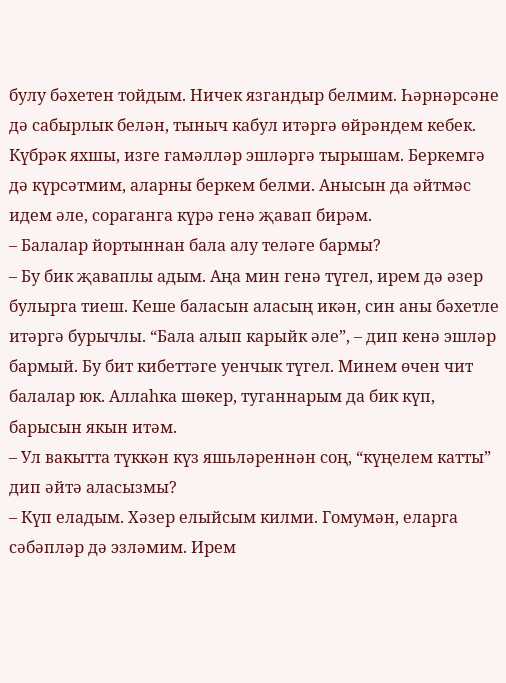булу бәхетен тойдым. Ничек язгандыр белмим. Һәрнәрсәне дә сабырлык белән, тыныч кабул итәргә өйрәндем кебек. Күбрәк яхшы, изге гамәлләр эшләргә тырышам. Беркемгә дә күрсәтмим, аларны беркем белми. Анысын да әйтмәс идем әле, сораганга күрә генә җавап бирәм.
– Балалар йортыннан бала алу теләге бармы?
– Бу бик җаваплы адым. Аңа мин генә түгел, ирем дә әзер булырга тиеш. Кеше баласын аласың икән, син аны бәхетле итәргә бурычлы. “Бала алып карыйк әле”, – дип кенә эшләр бармый. Бу бит кибеттәге уенчык түгел. Минем өчен чит балалар юк. Аллаһка шөкер, туганнарым да бик күп, барысын якын итәм.
– Ул вакытта түккән күз яшьләреннән соң, “күңелем катты” дип әйтә аласызмы?
– Күп еладым. Хәзер елыйсым килми. Гомумән, еларга сәбәпләр дә эзләмим. Ирем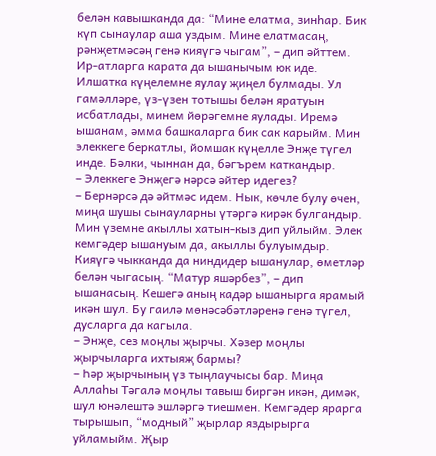белән кавышканда да: “Мине елатма, зинһар. Бик күп сынаулар аша уздым. Мине елатмасаң, рәнҗетмәсәң генә кияүгә чыгам”, – дип әйттем. Ир-атларга карата да ышанычым юк иде. Илшатка күңелемне яулау җиңел булмады. Ул гамәлләре, үз-үзен тотышы белән яратуын исбатлады, минем йөрәгемне яулады. Иремә ышанам, әмма башкаларга бик сак карыйм. Мин элеккеге беркатлы, йомшак күңелле Энҗе түгел инде. Бәлки, чыннан да, бәгърем каткандыр.
– Элеккеге Энҗегә нәрсә әйтер идегез?
– Бернәрсә дә әйтмәс идем. Нык, көчле булу өчен, миңа шушы сынауларны үтәргә кирәк булгандыр. Мин үземне акыллы хатын-кыз дип уйлыйм. Элек кемгәдер ышануым да, акыллы булуымдыр. Кияүгә чыкканда да ниндидер ышанулар, өметләр белән чыгасың. “Матур яшәрбез”, – дип ышанасың. Кешегә аның кадәр ышанырга ярамый икән шул. Бу гаилә мөнәсәбәтләренә генә түгел, дусларга да кагыла.
– Энҗе, сез моңлы җырчы. Хәзер моңлы җырчыларга ихтыяҗ бармы?
– Һәр җырчының үз тыңлаучысы бар. Миңа Аллаһы Тәгалә моңлы тавыш биргән икән, димәк, шул юнәлештә эшләргә тиешмен. Кемгәдер ярарга тырышып, “модный” җырлар яздырырга уйламыйм. Җыр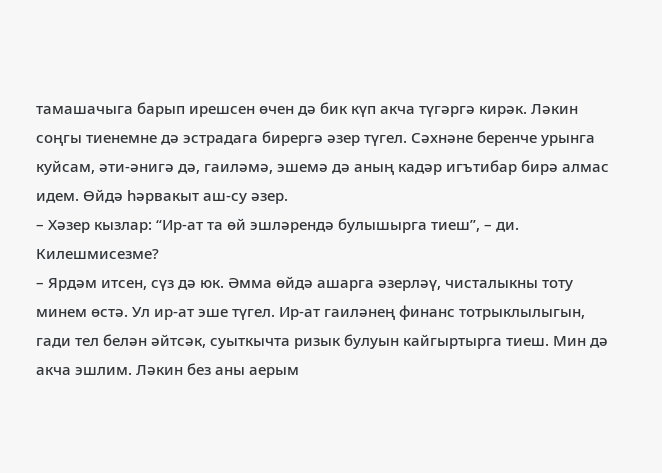тамашачыга барып ирешсен өчен дә бик күп акча түгәргә кирәк. Ләкин соңгы тиенемне дә эстрадага бирергә әзер түгел. Сәхнәне беренче урынга куйсам, әти-әнигә дә, гаиләмә, эшемә дә аның кадәр игътибар бирә алмас идем. Өйдә һәрвакыт аш-су әзер.
– Хәзер кызлар: “Ир-ат та өй эшләрендә булышырга тиеш”, – ди. Килешмисезме?
– Ярдәм итсен, сүз дә юк. Әмма өйдә ашарга әзерләү, чисталыкны тоту минем өстә. Ул ир-ат эше түгел. Ир-ат гаиләнең финанс тотрыклылыгын, гади тел белән әйтсәк, суыткычта ризык булуын кайгыртырга тиеш. Мин дә акча эшлим. Ләкин без аны аерым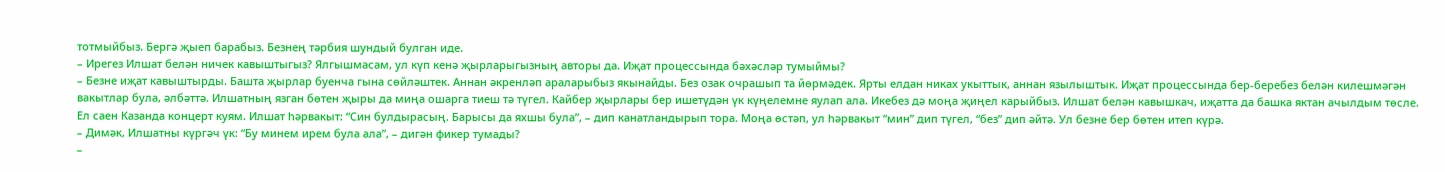тотмыйбыз. Бергә җыеп барабыз. Безнең тәрбия шундый булган иде.
– Ирегез Илшат белән ничек кавыштыгыз? Ялгышмасам, ул күп кенә җырларыгызның авторы да. Иҗат процессында бәхәсләр тумыймы?
– Безне иҗат кавыштырды. Башта җырлар буенча гына сөйләштек. Аннан әкренләп араларыбыз якынайды. Без озак очрашып та йөрмәдек. Ярты елдан никах укыттык, аннан язылыштык. Иҗат процессында бер-беребез белән килешмәгән вакытлар була, әлбәттә. Илшатның язган бөтен җыры да миңа ошарга тиеш тә түгел. Кайбер җырлары бер ишетүдән үк күңелемне яулап ала. Икебез дә моңа җиңел карыйбыз. Илшат белән кавышкач, иҗатта да башка яктан ачылдым төсле. Ел саен Казанда концерт куям. Илшат һәрвакыт: “Син булдырасың. Барысы да яхшы була”, – дип канатландырып тора. Моңа өстәп, ул һәрвакыт “мин” дип түгел, “без” дип әйтә. Ул безне бер бөтен итеп күрә.
– Димәк, Илшатны күргәч үк: “Бу минем ирем була ала”, – дигән фикер тумады?
–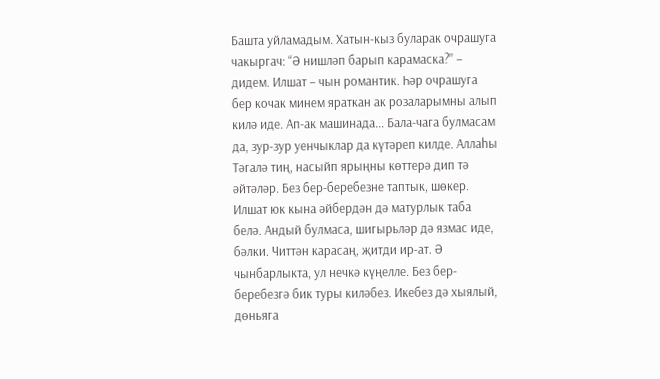Башта уйламадым. Хатын-кыз буларак очрашуга чакыргач: “Ә нишләп барып карамаска?” – дидем. Илшат – чын романтик. Һәр очрашуга бер кочак минем яраткан ак розаларымны алып килә иде. Ап-ак машинада... Бала-чага булмасам да, зур-зур уенчыклар да күтәреп килде. Аллаһы Тәгалә тиң, насыйп ярыңны көттерә дип тә әйтәләр. Без бер-беребезне таптык, шөкер. Илшат юк кына әйбердән дә матурлык таба белә. Андый булмаса, шигырьләр дә язмас иде, бәлки. Читтән карасаң, җитди ир-ат. Ә чынбарлыкта, ул нечкә күңелле. Без бер-беребезгә бик туры киләбез. Икебез дә хыялый, дөньяга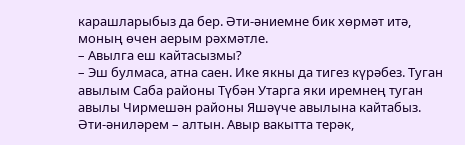карашларыбыз да бер. Әти-әниемне бик хөрмәт итә, моның өчен аерым рәхмәтле.
– Авылга еш кайтасызмы?
– Эш булмаса, атна саен. Ике якны да тигез күрәбез. Туган авылым Саба районы Түбән Утарга яки иремнең туган авылы Чирмешән районы Яшәүче авылына кайтабыз. Әти-әниләрем – алтын. Авыр вакытта терәк,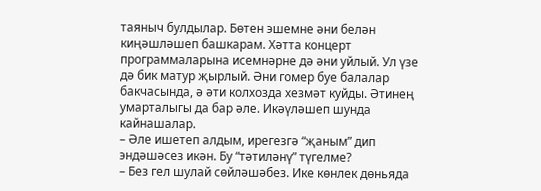таяныч булдылар. Бөтен эшемне әни белән киңәшләшеп башкарам. Хәтта концерт программаларына исемнәрне дә әни уйлый. Ул үзе дә бик матур җырлый. Әни гомер буе балалар бакчасында, ә әти колхозда хезмәт куйды. Әтинең умарталыгы да бар әле. Икәүләшеп шунда кайнашалар.
– Әле ишетеп алдым, ирегезгә “җаным” дип эндәшәсез икән. Бу “тәтиләнү” түгелме?
– Без гел шулай сөйләшәбез. Ике көнлек дөньяда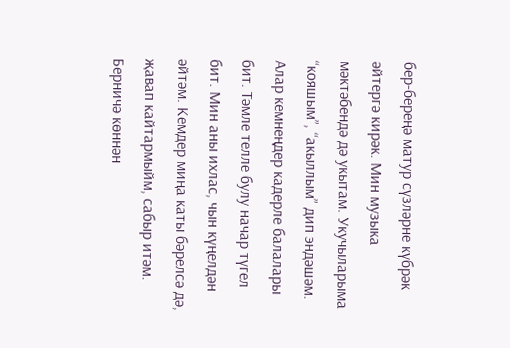бер-береңә матур сүзләрне күбрәк әйтергә кирәк. Мин музыка мәктәбендә дә укытам. Укучыларыма “кояшым”, “акыллым” дип эндәшәм. Алар кемнеңдер кадерле балалары бит. Тәмле телле булу начар түгел бит. Мин аны ихлас, чын күңелдән әйтәм. Кемдер миңа каты бәрелсә дә, җавап кайтармыйм, сабыр итәм. Берничә көннән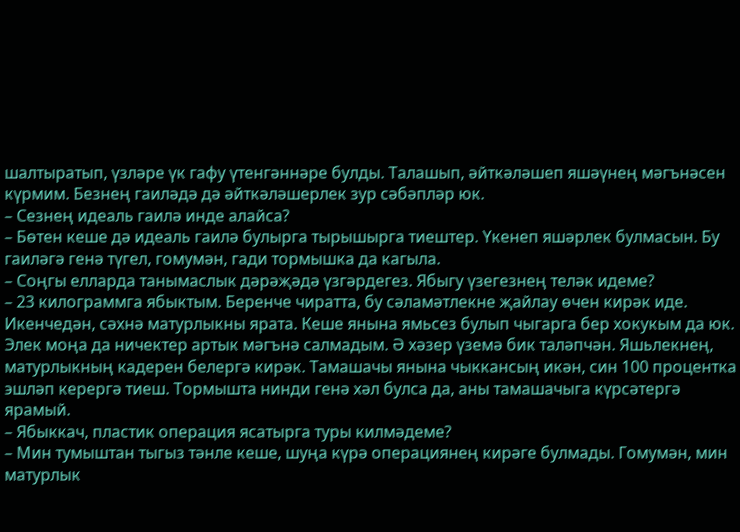шалтыратып, үзләре үк гафу үтенгәннәре булды. Талашып, әйткәләшеп яшәүнең мәгънәсен күрмим. Безнең гаиләдә дә әйткәләшерлек зур сәбәпләр юк.
– Сезнең идеаль гаилә инде алайса?
– Бөтен кеше дә идеаль гаилә булырга тырышырга тиештер. Үкенеп яшәрлек булмасын. Бу гаиләгә генә түгел, гомумән, гади тормышка да кагыла.
– Соңгы елларда танымаслык дәрәҗәдә үзгәрдегез. Ябыгу үзегезнең теләк идеме?
– 23 килограммга ябыктым. Беренче чиратта, бу сәламәтлекне җайлау өчен кирәк иде. Икенчедән, сәхнә матурлыкны ярата. Кеше янына ямьсез булып чыгарга бер хокукым да юк. Элек моңа да ничектер артык мәгънә салмадым. Ә хәзер үземә бик таләпчән. Яшьлекнең, матурлыкның кадерен белергә кирәк. Тамашачы янына чыккансың икән, син 100 процентка эшләп керергә тиеш. Тормышта нинди генә хәл булса да, аны тамашачыга күрсәтергә ярамый.
– Ябыккач, пластик операция ясатырга туры килмәдеме?
– Мин тумыштан тыгыз тәнле кеше, шуңа күрә операциянең кирәге булмады. Гомумән, мин матурлык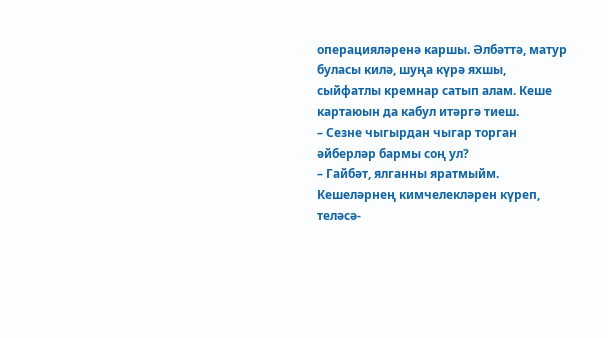операцияләренә каршы. Әлбәттә, матур буласы килә, шуңа күрә яхшы, сыйфатлы кремнар сатып алам. Кеше картаюын да кабул итәргә тиеш.
– Сезне чыгырдан чыгар торган әйберләр бармы соң ул?
– Гайбәт, ялганны яратмыйм. Кешеләрнең кимчелекләрен күреп, теләсә-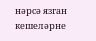нәрсә язган кешеләрне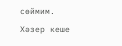сөймим. Хәзер кеше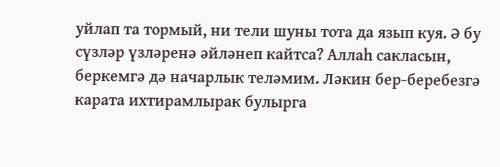уйлап та тормый, ни тели шуны тота да язып куя. Ә бу сүзләр үзләренә әйләнеп кайтса? Аллаһ сакласын, беркемгә дә начарлык теләмим. Ләкин бер-беребезгә карата ихтирамлырак булырга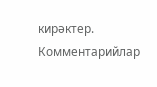кирәктер.
Комментарийлар